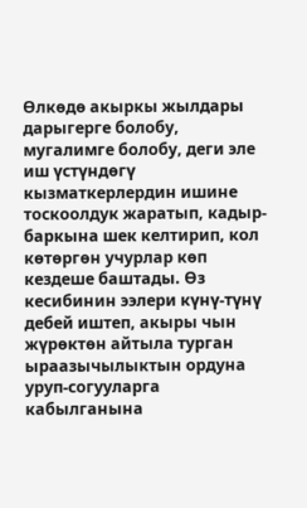Өлкөдө акыркы жылдары дарыгерге болобу, мугалимге болобу, деги эле иш үстүндөгү кызматкерлердин ишине тоскоолдук жаратып, кадыр-баркына шек келтирип, кол көтөргөн учурлар көп кездеше баштады. Өз кесибинин ээлери күнү-түнү дебей иштеп, акыры чын жүрөктөн айтыла турган ыраазычылыктын ордуна уруп-согууларга кабылганына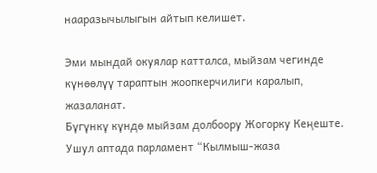нааразычылыгын айтып келишет.

Эми мындай окуялар катталса, мыйзам чегинде күнөөлүү тараптын жоопкерчилиги каралып, жазаланат.
Бүгүнкү күндө мыйзам долбоору Жогорку Кеңеште. Ушул аптада парламент “Кылмыш-жаза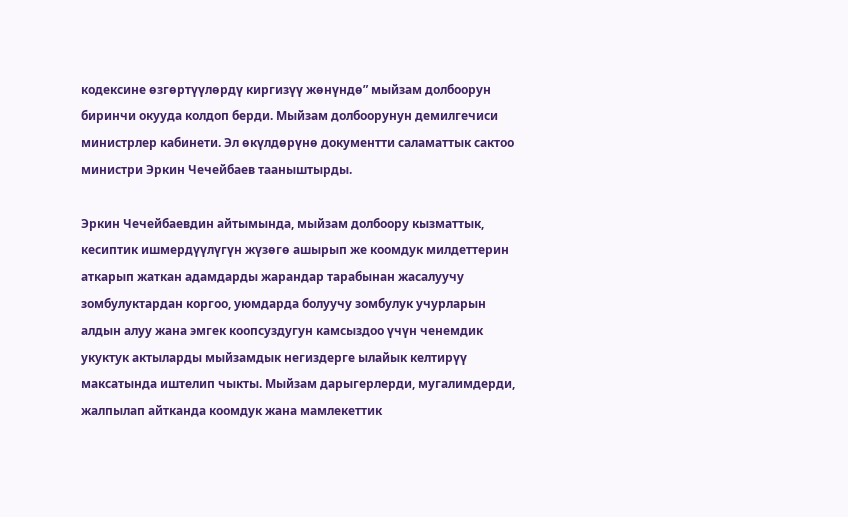кодексине өзгөртүүлөрдү киргизүү жөнүндө” мыйзам долбоорун биринчи окууда колдоп берди. Мыйзам долбоорунун демилгечиси министрлер кабинети. Эл өкүлдөрүнө документти саламаттык сактоо министри Эркин Чечейбаев тааныштырды.

Эркин Чечейбаевдин айтымында, мыйзам долбоору кызматтык, кесиптик ишмердүүлүгүн жүзөгө ашырып же коомдук милдеттерин аткарып жаткан адамдарды жарандар тарабынан жасалуучу зомбулуктардан коргоо, уюмдарда болуучу зомбулук учурларын алдын алуу жана эмгек коопсуздугун камсыздоо үчүн ченемдик укуктук актыларды мыйзамдык негиздерге ылайык келтирүү максатында иштелип чыкты. Мыйзам дарыгерлерди, мугалимдерди, жалпылап айтканда коомдук жана мамлекеттик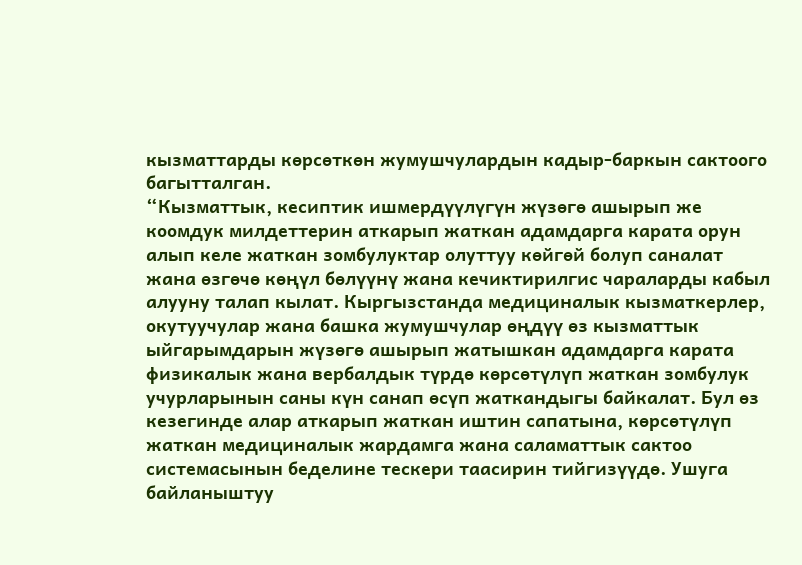кызматтарды көрсөткөн жумушчулардын кадыр-баркын сактоого багытталган.
“Кызматтык, кесиптик ишмердүүлүгүн жүзөгө ашырып же коомдук милдеттерин аткарып жаткан адамдарга карата орун алып келе жаткан зомбулуктар олуттуу көйгөй болуп саналат жана өзгөчө көңүл бөлүүнү жана кечиктирилгис чараларды кабыл алууну талап кылат. Кыргызстанда медициналык кызматкерлер, окутуучулар жана башка жумушчулар өңдүү өз кызматтык ыйгарымдарын жүзөгө ашырып жатышкан адамдарга карата физикалык жана вербалдык түрдө көрсөтүлүп жаткан зомбулук учурларынын саны күн санап өсүп жаткандыгы байкалат. Бул өз кезегинде алар аткарып жаткан иштин сапатына, көрсөтүлүп жаткан медициналык жардамга жана саламаттык сактоо системасынын беделине тескери таасирин тийгизүүдө. Ушуга байланыштуу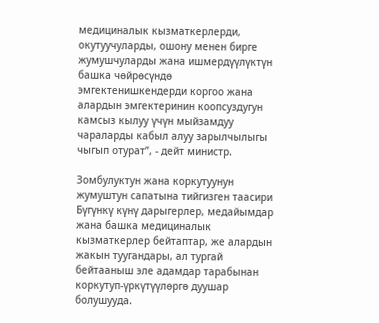медициналык кызматкерлерди, окутуучуларды, ошону менен бирге жумушчуларды жана ишмердүүлүктүн башка чөйрөсүндө эмгектенишкендерди коргоо жана алардын эмгектеринин коопсуздугун камсыз кылуу үчүн мыйзамдуу чараларды кабыл алуу зарылчылыгы чыгып отурат”, - дейт министр.

Зомбулуктун жана коркутуунун жумуштун сапатына тийгизген таасири
Бүгүнкү күнү дарыгерлер, медайымдар жана башка медициналык кызматкерлер бейтаптар, же алардын жакын туугандары, ал тургай бейтааныш эле адамдар тарабынан коркутуп-үркүтүүлөргө дуушар болушууда.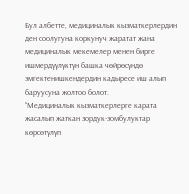Бул албетте, медициналык кызматкерлердин ден соолугуна коркунуч жаратат жана медициналык мекемелер менен бирге ишмердүүлүктүн башка чөйрөсүндө эмгектенишкендердин кадыресе иш алып баруусуна жолтоо болот.
“Медициналык кызматкерлерге карата жасалып жаткан зордук-зомбулуктар көрсөтүлүп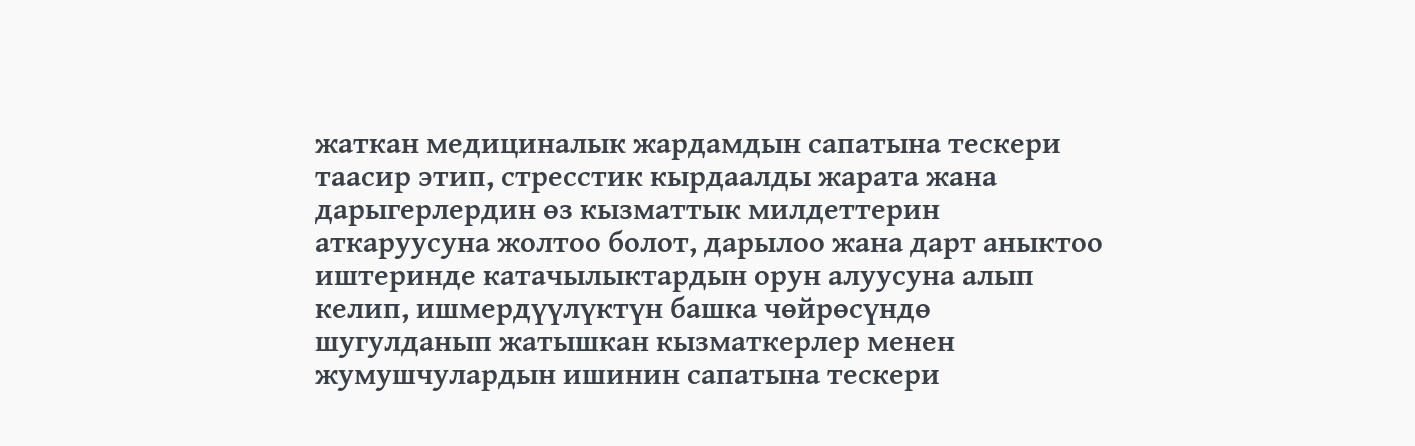жаткан медициналык жардамдын сапатына тескери таасир этип, стресстик кырдаалды жарата жана дарыгерлердин өз кызматтык милдеттерин аткаруусуна жолтоо болот, дарылоо жана дарт аныктоо иштеринде катачылыктардын орун алуусуна алып келип, ишмердүүлүктүн башка чөйрөсүндө шугулданып жатышкан кызматкерлер менен жумушчулардын ишинин сапатына тескери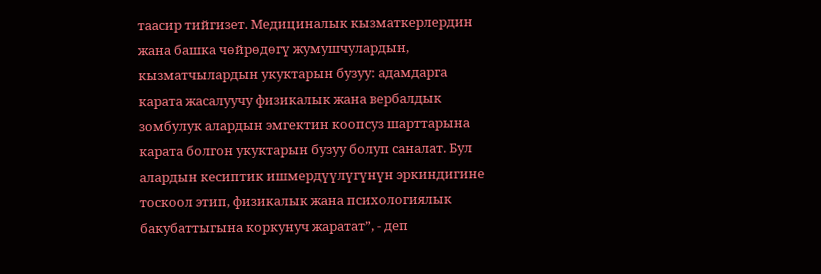таасир тийгизет. Медициналык кызматкерлердин жана башка чөйрөдөгү жумушчулардын, кызматчылардын укуктарын бузуу: адамдарга карата жасалуучу физикалык жана вербалдык зомбулук алардын эмгектин коопсуз шарттарына карата болгон укуктарын бузуу болуп саналат. Бул алардын кесиптик ишмердүүлүгүнүн эркиндигине тоскоол этип, физикалык жана психологиялык бакубаттыгына коркунуч жаратат”, - деп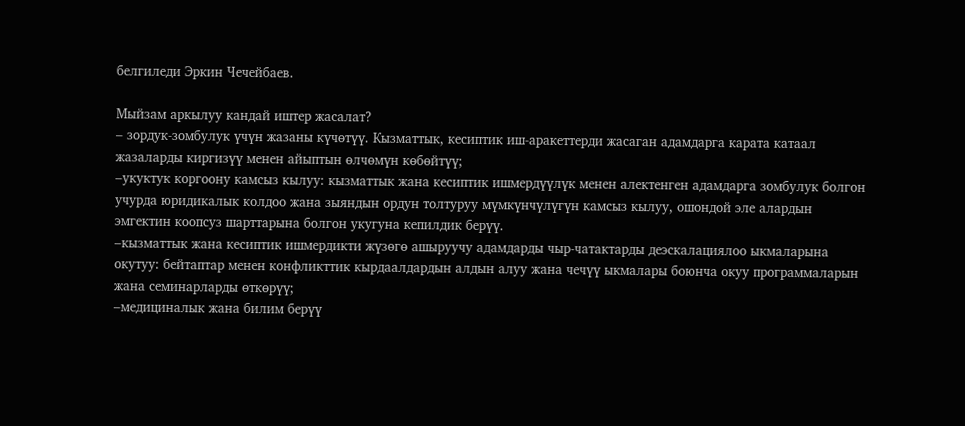белгиледи Эркин Чечейбаев.

Мыйзам аркылуу кандай иштер жасалат?
– зордук-зомбулук үчүн жазаны күчөтүү. Кызматтык, кесиптик иш-аракеттерди жасаган адамдарга карата катаал жазаларды киргизүү менен айыптын өлчөмүн көбөйтүү;
–укуктук коргоону камсыз кылуу: кызматтык жана кесиптик ишмердүүлүк менен алектенген адамдарга зомбулук болгон учурда юридикалык колдоо жана зыяндын ордун толтуруу мүмкүнчүлүгүн камсыз кылуу, ошондой эле алардын эмгектин коопсуз шарттарына болгон укугуна кепилдик берүү.
–кызматтык жана кесиптик ишмердикти жүзөгө ашыруучу адамдарды чыр-чатактарды деэскалациялоо ыкмаларына окутуу: бейтаптар менен конфликттик кырдаалдардын алдын алуу жана чечүү ыкмалары боюнча окуу программаларын жана семинарларды өткөрүү;
–медициналык жана билим берүү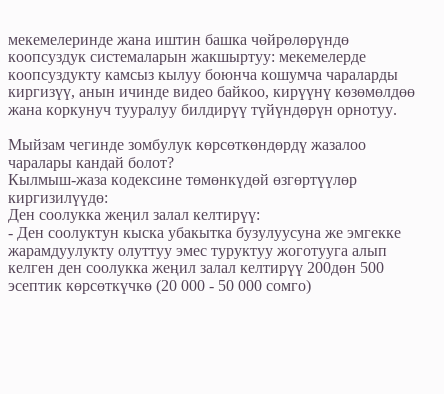мекемелеринде жана иштин башка чөйрөлөрүндө коопсуздук системаларын жакшыртуу: мекемелерде коопсуздукту камсыз кылуу боюнча кошумча чараларды киргизүү, анын ичинде видео байкоо, кирүүнү көзөмөлдөө жана коркунуч тууралуу билдирүү түйүндөрүн орнотуу.

Мыйзам чегинде зомбулук көрсөткөндөрдү жазалоо чаралары кандай болот?
Кылмыш-жаза кодексине төмөнкүдөй өзгөртүүлөр киргизилүүдө:
Ден соолукка жеңил залал келтирүү:
- Ден соолуктун кыска убакытка бузулуусуна же эмгекке жарамдуулукту олуттуу эмес туруктуу жоготууга алып келген ден соолукка жеңил залал келтирүү 200дөн 500 эсептик көрсөткүчкө (20 000 - 50 000 сомго)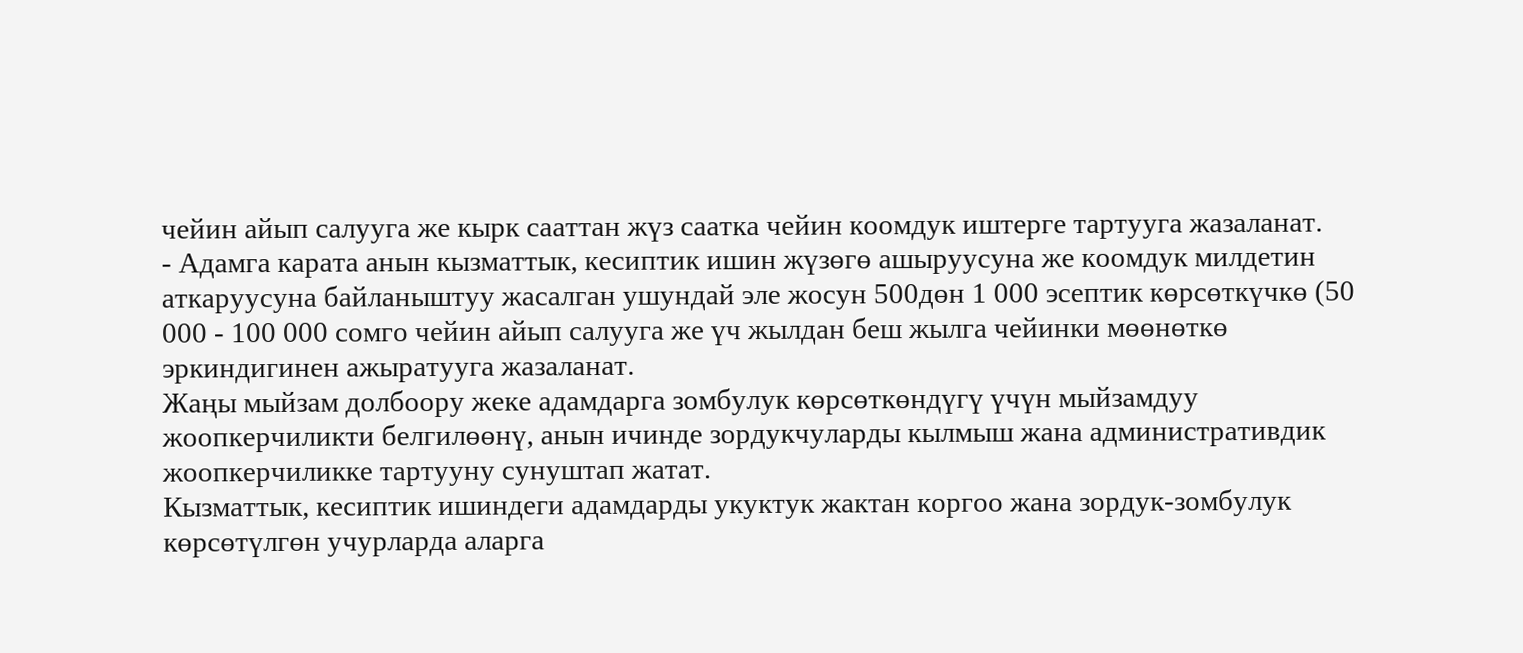чейин айып салууга же кырк сааттан жүз саатка чейин коомдук иштерге тартууга жазаланат.
- Адамга карата анын кызматтык, кесиптик ишин жүзөгө ашыруусуна же коомдук милдетин аткаруусуна байланыштуу жасалган ушундай эле жосун 500дөн 1 000 эсептик көрсөткүчкө (50 000 - 100 000 сомго чейин айып салууга же үч жылдан беш жылга чейинки мөөнөткө эркиндигинен ажыратууга жазаланат.
Жаңы мыйзам долбоору жеке адамдарга зомбулук көрсөткөндүгү үчүн мыйзамдуу жоопкерчиликти белгилөөнү, анын ичинде зордукчуларды кылмыш жана административдик жоопкерчиликке тартууну сунуштап жатат.
Кызматтык, кесиптик ишиндеги адамдарды укуктук жактан коргоо жана зордук-зомбулук көрсөтүлгөн учурларда аларга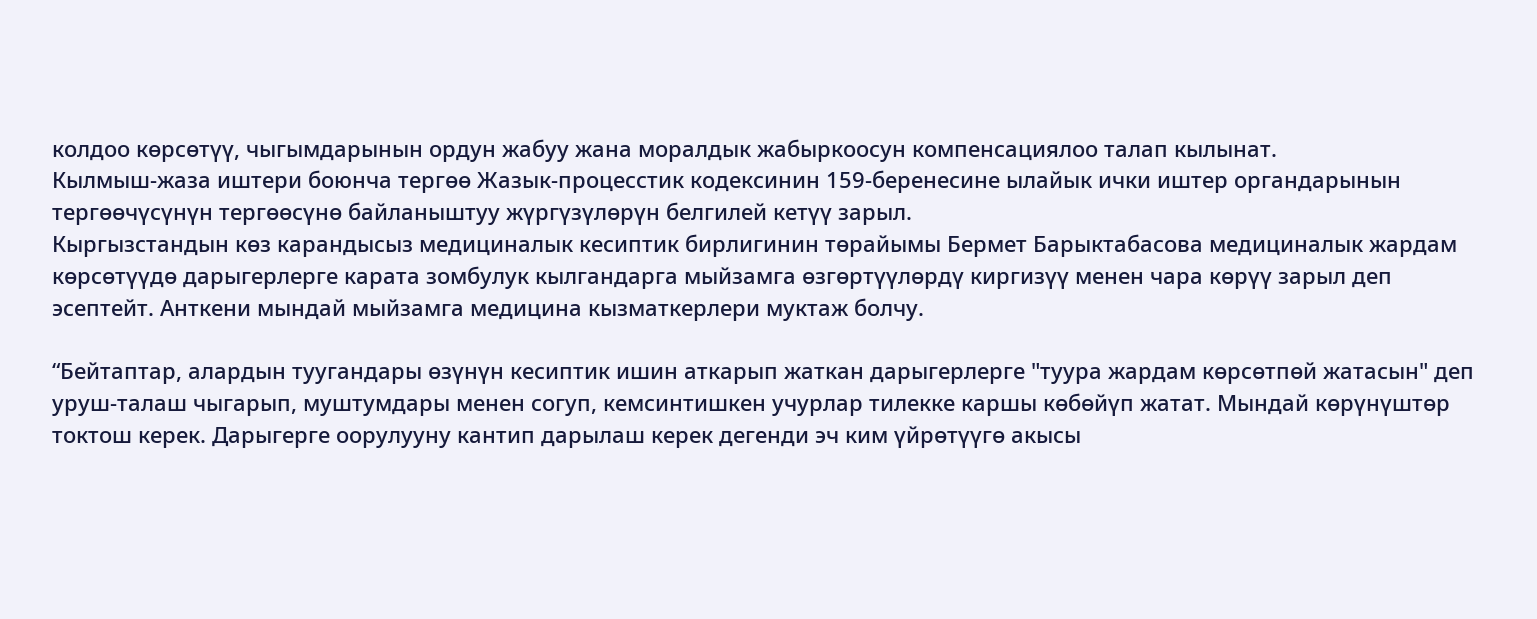колдоо көрсөтүү, чыгымдарынын ордун жабуу жана моралдык жабыркоосун компенсациялоо талап кылынат.
Кылмыш-жаза иштери боюнча тергөө Жазык-процесстик кодексинин 159-беренесине ылайык ички иштер органдарынын тергөөчүсүнүн тергөөсүнө байланыштуу жүргүзүлөрүн белгилей кетүү зарыл.
Кыргызстандын көз карандысыз медициналык кесиптик бирлигинин төрайымы Бермет Барыктабасова медициналык жардам көрсөтүүдө дарыгерлерге карата зомбулук кылгандарга мыйзамга өзгөртүүлөрдү киргизүү менен чара көрүү зарыл деп эсептейт. Анткени мындай мыйзамга медицина кызматкерлери муктаж болчу.

“Бейтаптар, алардын туугандары өзүнүн кесиптик ишин аткарып жаткан дарыгерлерге "туура жардам көрсөтпөй жатасын" деп уруш-талаш чыгарып, муштумдары менен согуп, кемсинтишкен учурлар тилекке каршы көбөйүп жатат. Мындай көрүнүштөр токтош керек. Дарыгерге оорулууну кантип дарылаш керек дегенди эч ким үйрөтүүгө акысы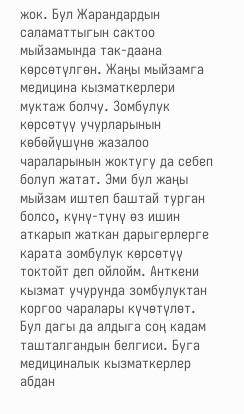жок. Бул Жарандардын саламаттыгын сактоо мыйзамында так-даана көрсөтүлгөн. Жаңы мыйзамга медицина кызматкерлери муктаж болчу. Зомбулук көрсөтүү учурларынын көбөйүшүнө жазалоо чараларынын жоктугу да себеп болуп жатат. Эми бул жаңы мыйзам иштеп баштай турган болсо, күнү-түнү өз ишин аткарып жаткан дарыгерлерге карата зомбулук көрсөтүү токтойт деп ойлойм. Анткени кызмат учурунда зомбулуктан коргоо чаралары күчөтүлөт. Бул дагы да алдыга соң кадам ташталгандын белгиси. Буга медициналык кызматкерлер абдан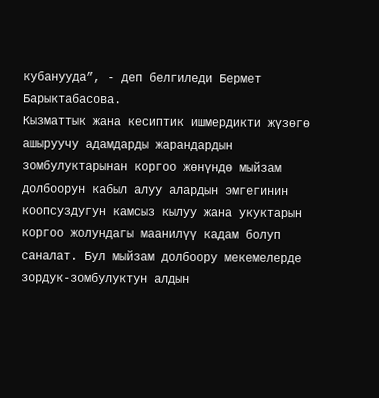кубанууда”, - деп белгиледи Бермет Барыктабасова.
Кызматтык жана кесиптик ишмердикти жүзөгө ашыруучу адамдарды жарандардын зомбулуктарынан коргоо жөнүндө мыйзам долбоорун кабыл алуу алардын эмгегинин коопсуздугун камсыз кылуу жана укуктарын коргоо жолундагы маанилүү кадам болуп саналат. Бул мыйзам долбоору мекемелерде зордук-зомбулуктун алдын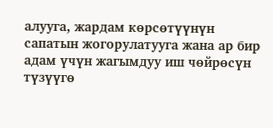алууга, жардам көрсөтүүнүн сапатын жогорулатууга жана ар бир адам үчүн жагымдуу иш чөйрөсүн түзүүгө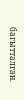багытталган.